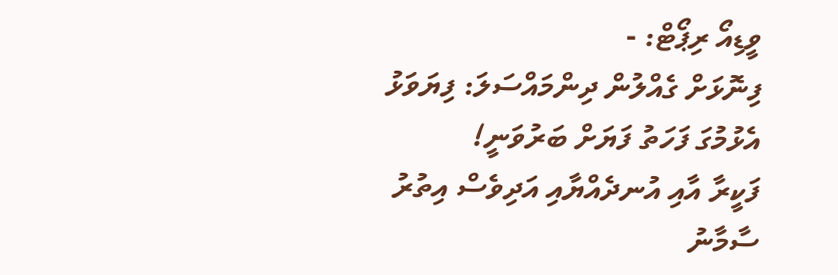ވީޑިއޯ ރިޕޯޓް: -
ފިނޮޅަށް ގެއްލުން ދިންމައްސަލަ: ފިޔަވަޅު އެޅުމުގަ ފަހަތު ފަޔަށް ބަރުވަނީ!
ފަކީރާ އާއި އުނދެއްޔާއި އަދިވެސް އިތުރު ސާމާނު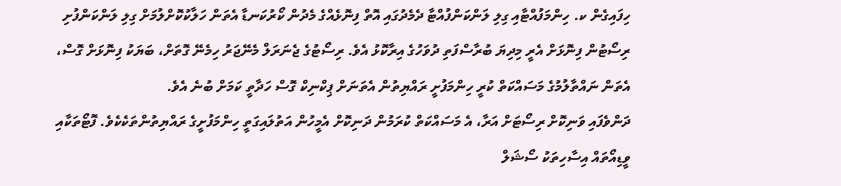ހިފައިގެން ކ. ހިންމަފުއްޓާއި ގިލި ލަންކަންފުއްޓާ ދެމެދުގައި އޮތް ފިނޮޅެއްގެ މެދުން ކޯރުކަނޑާ އެތަން ހަލާކުކޮށްލުމަށް ގިލި ލަންކަންފުށި ރިސޯޓުން ފިނޮޅަށް އެރީ މިދިޔަ ބުރާސްފަތި ދުވަހުގެ އިރާކޮޅު އެވެ. ރިސޯޓުގެ ޖެނަރަލް މެނޭޖަރު ހިމެނޭ ގޮތަށް، ބަޔަކު ފިނޮޅަށް ގޮސް، އެތަން ނައްތާލުމުގެ މަސައްކަތް ކުރީ ހިންމަފުށީ ރައްޔިތުން އެތަނަށް ޕިކްނިކް ގޮސް ހަދާތީ ކަމަށް ބުނެ އެވެ.
ދަންވެފައި ވަނިކޮށް ރިސޯޓަށް އަރާ، އެ މަސައްކަތް ކުރަމުން ދަނިކޮށް އެމީހުން އަތުލައިގަތީ ހިންމަފުށީގެ ރައްޔިތުންތަކެކެވެ. ފޮޓޯތަކާއި ވީޑިއޯތައް އިސާހިތަކު ސޯޝަލް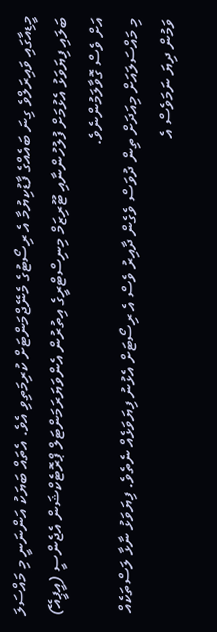މީޑިއާގައި ވައިރަލްވެ ގިނަ ބައެއްގެ ފާޑުކިޔުމާ އެ ރިސޯޓުގެ މެނޭޖްމަންޓަށް ކުރިމަތިވި އެވެ. އެތައް ބަޔަކު އަންނަނީ މި މައްސަލަ ބަލައި ފިޔަވަޅު އެޅުމަށް ފުލުހުންނާއި ޓޫރިޒަމް މިނިސްޓްރީގެ އިތުރުން އެންވަޔަރަމަންޓަލް ޕްރޮޓެކްޝަން އެޖެންސީ (އީޕީއޭ) އަށް ވެސް ގޮވާލަމުންނެވެ.
މި މައްސަލައަށް މިއަދަށް ތިން ދުވަސް ވެގެން ދާއިރު ވެސް އެ ރިސޯޓަށް އެޅުނު ފިޔަވަޅެއް ނެތެވެ. ފިޔަވަޅު ނާޅާ ލަސްތަކެއް ވަމުން ދިޔަ ނަމަވެސް އެ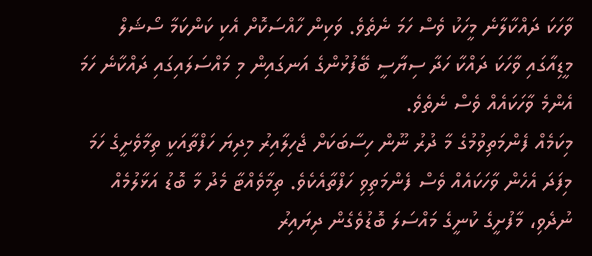ވާހަކަ ދައްކާލާނެ މީހަކު ވެސް ހަމަ ނެތެވެ. ވަކިން ހާއްސަކޮށް އެކި ކަންކަމާ ސޯޝަލް މީޑިއާގައި ވާހަކަ ދައްކާ ހަދާ ސިޔާސީ ބޭފުޅުންގެ އަނގައިން މި މައްސަލައިގައި ދައްކާނެ ހަމަ އެންމެ ވާހަކައެއް ވެސް ނެތެވެ.
މިކަމެއް ފެންމަތިވުމުގެ މާ ދުރު ނޫން ހިސާބަކަށް ޖެހިލާއިރު މިދިޔަ ހަފްތާއަކީ ތިމާވެށީގެ ހަމަ މިފަދަ އެހެން ވާހަކައެއް ވެސް ފެންމަތިވި ހަފްތާއެކެވެ. ތިމާވެއްޓާ މެދު މާ ބޮޑު އަޅާލުމެއް ނުދެވި، މާފުށީގެ ކުނީގެ މައްސަލަ ބޮޑުވެގެން ދިޔައިރު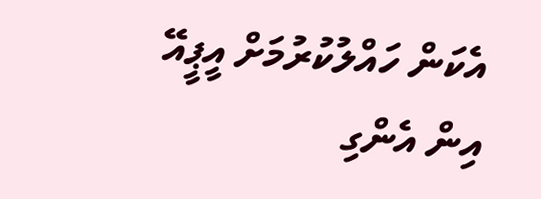އެކަން ހައްލުކުރުމަށް އީޕީއޭ އިން އެންގި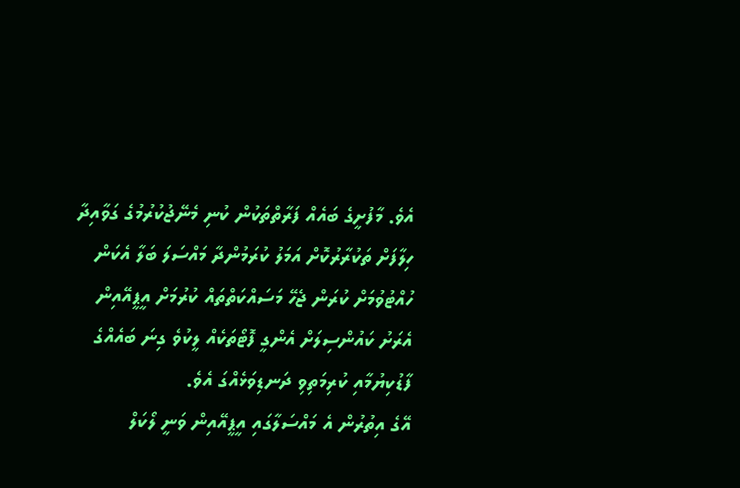އެވެ. މާފުށީގެ ބައެއް ފަރާތްތަކުން ކުނި މެނޭޖުކުރުމުގެ ގަވާއިދާ ހިލާފަށް ތަކުރާރުކޮށް އަމަލު ކުރަމުންދާ މައްސަލަ ބަލާ އެކަން ހުއްޓުވުމަށް ކުރަން ޖެހޭ މަސައްކަތްތައް ކުރުމަށް އީޕީއޭއިން އެރަށު ކައުންސިލަށް އެންގީ ފޮޓޯތަކެއް ލީކުވެ ގިނަ ބައެއްގެ ފާޑުކިޔުމާއި ކުރިމަތިވި ދަނޑިވަޅެއްގަ އެވެ.
އޭގެ އިތުރުން އެ މައްސަލާގައި އީޕީއޭއިން ވަނީ ލޯކަލް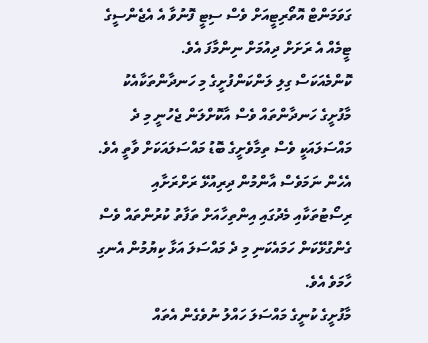ގަވަމަންޓް އޮތޯރިޓީއަށް ވެސް ސިޓީ ފޮނުވާ އެ އެޖެންސީގެ ޓީމެއް އެ ރަށަށް ދިއުމަށް ނިންމާފަ އެވެ.
ކޮންމެއަކަސް ގިލި ލަންކަންފުށީގެ މި ހަނދާންތަކާއެކު މާފުށީގެ ހަނދާންތައް ވެސް އާކޮށްލަން ޖެހުނީ މި ދެ މައްސަލައަކީ ވެސް ތިމާވެށީގެ ބޮޑު މައްސަލައަކަށް ވާތީ އެވެ. އެހެން ނަމަވެސް އާންމުން ދިރިއުޅޭ ރަށްރަށާއި ރިސޯޓުތަކާއި މެދުގައި އިންތިހާއަށް ތަފާތު ކުރުންތައް ވެސް ގެންގުޅޭކަން ހަމައެކަނި މި ދެ މައްސަލަ އަޅާ ކިޔުމުން އެނގި ހާމަވެ އެވެ.
މާފުށީގެ ކުނީގެ މައްސަލަ ހައްލު ނުވެގެން އެތައް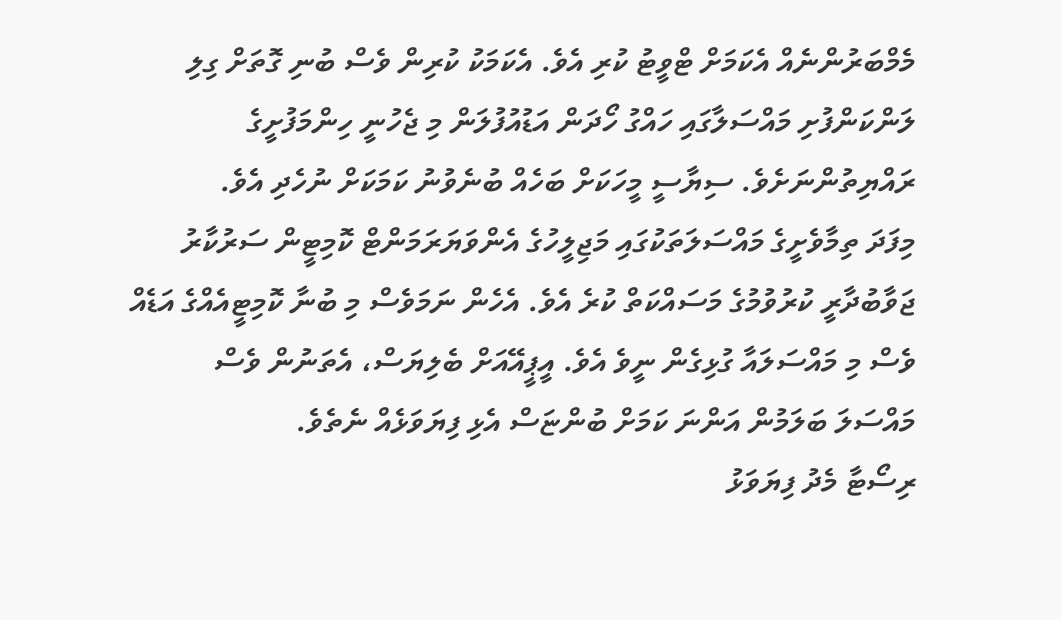މެމްބަރުންނެއް އެކަމަށް ޓްވީޓު ކުރި އެވެ. އެކަމަކު ކުރިން ވެސް ބުނި ގޮތަށް ގިލި ލަންކަންފުށި މައްސަލާގައި ހައްގު ހޯދަން އަޑުއުފުލަން މި ޖެހުނީ ހިންމަފުށީގެ ރައްޔިތުންނަށެވެ. ސިޔާސީ މީހަކަށް ބަހެއް ބުނެވުނު ކަމަކަށް ނުހެދި އެވެ.
މިފަދަ ތިމާވެށީގެ މައްސަލަތަކުގައި މަޖިލީހުގެ އެންވަޔަރަމަންޓް ކޮމިޓީން ސަރުކާރު ޖަވާބުދާރީ ކުރުވުމުގެ މަސައްކަތް ކުރެ އެވެ. އެހެން ނަމަވެސް މި ބުނާ ކޮމިޓީއެއްގެ އަޑެއް ވެސް މި މައްސަލައާ ގުޅިގެން ނީވެ އެވެ. އީޕީއޭއަށް ބެލިޔަސް، އެތަނުން ވެސް މައްސަލަ ބަލަމުން އަންނަ ކަމަށް ބުންޏަސް އެޅި ފިޔަވަޅެއް ނެތެވެ.
ރިސޯޓާ މެދު ފިޔަވަޅު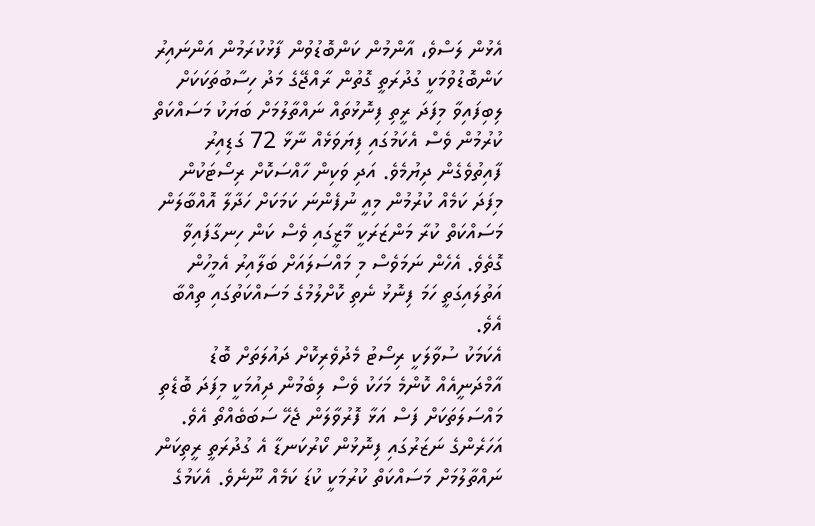އެޅުން ލަސްވެ، އާންމުން ކަންބޮޑުވުން ފާޅުކުރަމުން އަންނައިރު ކަންބޮޑުވުމަކީ ގުދުރަތީ ގޮތުން ރާއްޖޭގެ މަދު ހިސާބުތަކަކަށް ލިބިފައިވާ މިފަދަ ރީތި ފިނޮޅުތައް ނައްތާލުމަށް ބަޔަކު މަސައްކަތް ކުރުމުން ވެސް އެކަމުގައި ފިޔަވަޅެއް ނާޅާ 72 ގަޑިއިރު ފާއިތުވެގެން ދިޔުމެވެ. އަދި ވަކިން ހާއްސަކޮށް ރިސޯޓަކުން މިފަދަ ކަމެއް ކުރުމުން މިއީ ނުފެންނަ ކަމަކަށް ހަދާލާ އޮއްބާލަން މަސައްކަތް ކުރާ މަންޒަރަކީ މާޒީގައި ވެސް ކަން ހިނގާފައިވާ ގޮތެވެ. އެހެން ނަމަވެސް މި މައްސަލައަށް ބަލާއިރު އެމީހުން އަތުލައިގަތީ ހަމަ ފިނޮޅު ނެތި ކޮށްލުމުގެ މަސައްކަތުގައި ތިއްބާ އެވެ.
އެކަމަކު ސުވާލަކީ ރިސޯޓު މެދުވެރިކޮށް ދައުލަތަށް ބޮޑު އާމްދަނީއެއް ކޮންމެ މަހަކު ވެސް ލިބެމުން ދިއުމަކީ މިފަދަ ބޮޑެތި މައްސަލަތަކަށް ފަސް އަޅާ ފޮރުވާލަން ޖެހޭ ސަބަބެއްތޯ އެވެ. އަހަރެންގެ ނަޒަރުގައި ފިނޮޅުން ކޯރުކަނޑާ އެ ގުދުރަތީ ރީތިކަން ނައްތާލުމަށް މަސައްކަތް ކުރުމަކީ ކުޑަ ކަމެއް ނޫނެވެ. އެކަމުގެ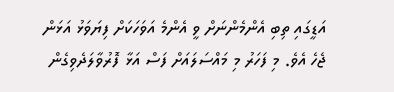އަޑީގައި ތިބި އެންމެންނަށް ވީ އެންމެ އަވަހަކަށް ފިޔަވަޅު އަޅަން ޖެހެ އެވެ. މި ފަހަރު މި މައްސަލައަށް ފަސް އަޅާ ފޮރުވާލަދެވިގެން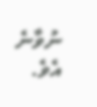ނުވާނެ އެވެ.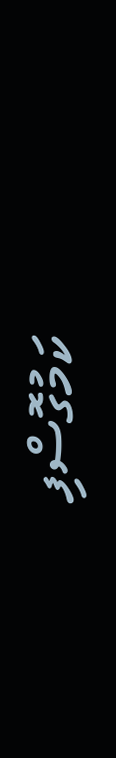ކަމުގޮސްފި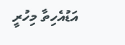އަޑުއެހިތާ މިހުރީ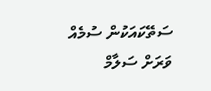ސަތޭކައަކުން ސުމެއް
ވަރަށް ސަލާމް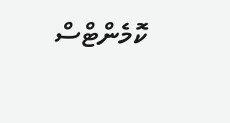ކޮމެންޓްސް